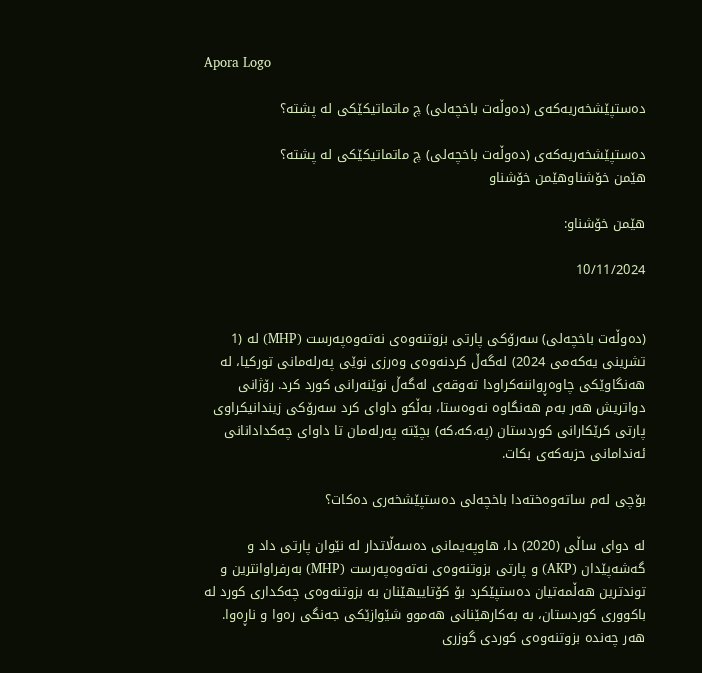Apora Logo

ده‌ستپێشخه‌ریه‌كه‌ی (ده‌وڵه‌ت باخچه‌لی) چ ماتماتیكێكی له‌ پشته‌؟

ده‌ستپێشخه‌ریه‌كه‌ی (ده‌وڵه‌ت باخچه‌لی) چ ماتماتیكێكی له‌ پشته‌؟
هێمن خۆشناوهێمن خۆشناو

هێمن خۆشناو:

10/11/2024


(ده‌وڵه‌ت باخچه‌لی) سه‌رۆكی پارتی بزوتنه‌وه‌ی نه‌ته‌وه‌په‌رست (MHP) له‌ (1 تشرینی یه‌كه‌می 2024) له‌گه‌ڵ كردنه‌وه‌ی وه‌رزی نوێی په‌رله‌مانی توركیا، له‌ هه‌نگاوێكی چاوه‌ڕواننه‌كراودا ته‌وقه‌ی له‌گه‌ڵ نوێنه‌رانی كورد كرد. رۆژانی دواتریش هه‌ر‌ به‌م هه‌نگاوه‌ نه‌وه‌ستا، به‌ڵكو داوای كرد سه‌رۆكی زیندانیكراوی پارتی كرێكارانی كوردستان (په‌،كه‌،كه‌) بچێته‌‌ په‌رله‌مان تا داوای چه‌كدادانانی ئه‌ندامانی حزبه‌كه‌ی بكات.

بۆچی له‌م ساته‌وه‌خته‌دا باخچه‌لی ده‌ستپێشخه‌ری ده‌كات؟

له‌ دوای ساڵی (2020) دا، هاوپه‌یمانی ده‌سه‌ڵاتدار له‌ نێوان پارتی داد و گه‌شه‌پێدان (AKP) و پارتی بزوتنه‌وه‌ی نه‌ته‌وه‌په‌رست (MHP) به‌رفراوانترین و توندترین هه‌ڵمه‌تیان ده‌ستپێكرد بۆ كۆتاییهێنان به‌ بزوتنه‌وه‌ی چه‌كداری كورد له‌ باكووری كوردستان، به‌ به‌كارهێنانی هه‌موو شێوازێكی جه‌نگی ره‌وا و ناڕه‌وا. هه‌ر چه‌نده‌ بزوتنه‌وه‌ی كوردی گوزری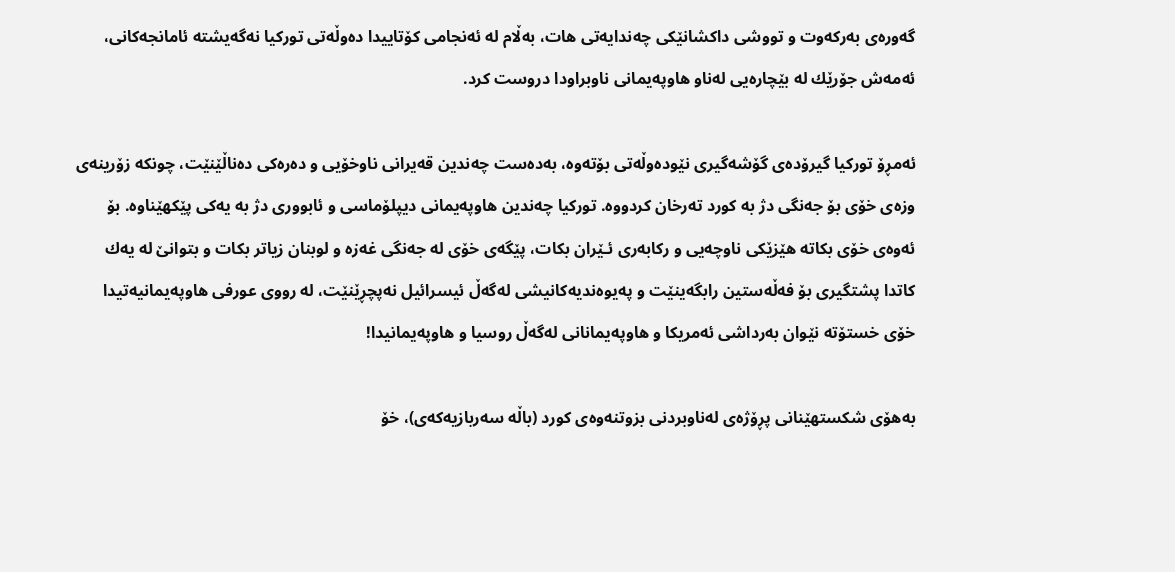گه‌وره‌ی به‌ركه‌وت و تووشی داكشانێكی چه‌ندایه‌تی هات، به‌ڵام له‌ ئه‌نجامی كۆتاییدا ده‌وڵه‌تی توركیا نه‌گه‌یشته‌ ئامانجه‌كانی، ئه‌مه‌ش جۆرێك له‌ بێچاره‌یی له‌ناو هاوپه‌یمانی ناوبراودا دروست كرد.

ئه‌مڕۆ توركیا گیرۆده‌ی گۆشه‌گیری نێوده‌وڵه‌تی بۆته‌وه‌، به‌ده‌ست چه‌ندین قه‌یرانی ناوخۆیی و ده‌ره‌كی ده‌ناڵێنێت، چونكه‌ زۆرینه‌ی وزه‌ی خۆی بۆ جه‌نگی دژ به‌ كورد ته‌رخان كردووه‌. توركیا چه‌ندین هاوپه‌یمانی دیپلۆماسی و ئابووری دژ به‌ یه‌كی پێكهێناوه‌. بۆ ئه‌وه‌ی خۆی بكاته‌ هێزێكی ناوچه‌یی و ركابه‌ری ئـ‍ێران بكات، پێگه‌ی خۆی له‌ جه‌نگی غه‌زه‌ و لوبنان زیاتر بكات و بتوانێ له‌ یه‌ك كاتدا پشتگیری بۆ فه‌ڵه‌ستین رابگه‌ینێت و په‌یوه‌ندیه‌كانیشی له‌گه‌ڵ ئیسرائیل نه‌پچڕێنێت، له‌ رووی عورفی هاوپه‌یمانیه‌تیدا خۆی خستۆته‌ نێوان به‌رداشی ئه‌مریكا و هاوپه‌یمانانی له‌گه‌ڵ روسیا و هاوپه‌یمانیدا!

به‌هۆی شكستهێنانی پڕۆژه‌ی له‌ناوبردنی بزوتنه‌وه‌ی كورد (باڵه‌ سه‌ربازیه‌كه‌ی)، خۆ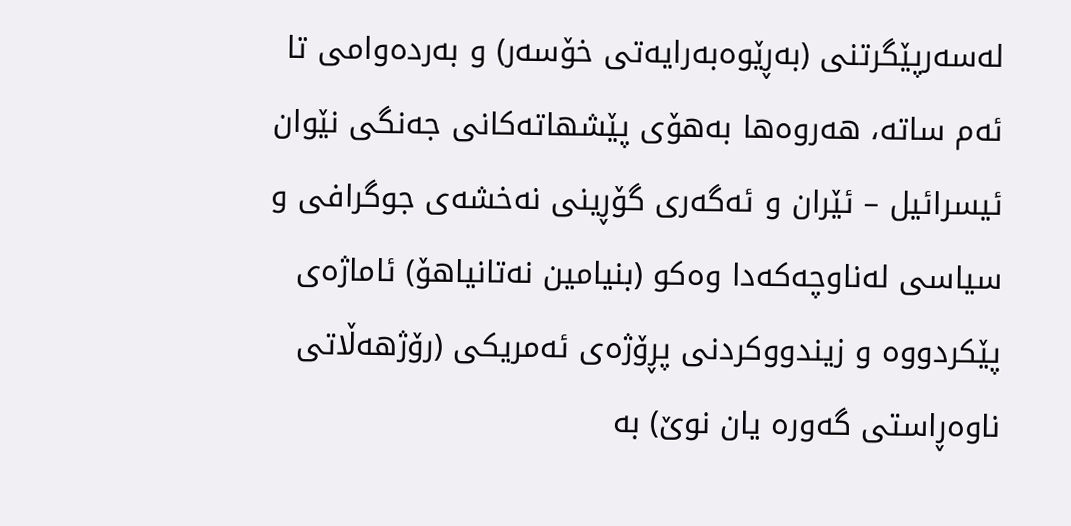له‌سه‌رپێگرتنی (به‌ڕێوه‌به‌رایه‌تی خۆسه‌ر) و به‌رده‌وامی تا ئه‌م ساته‌، هه‌روه‌ها به‌هۆی پێشهاته‌كانی جه‌نگی نێوان ئیسرائیل – ئێران و ئه‌گه‌ری گۆڕینی نه‌خشه‌ی جوگرافی و سیاسی له‌ناوچه‌كه‌دا وه‌كو (بنیامین نه‌تانیاهۆ) ئاماژه‌ی پێكردووه‌ و زیندووكردنی پڕۆژه‌ی ئه‌مریكی (رۆژهه‌ڵاتی ناوه‌ڕاستی گه‌وره‌ یان نوێ) به‌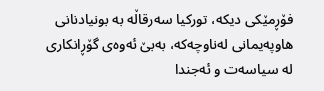فۆڕمێكی دیكه، توركیا سه‌رقاڵه‌ به‌ بونیادنانی هاوپه‌یمانی له‌ناوچه‌كه‌، به‌بێ ئه‌وه‌ی گۆڕانكاری له‌ سیاسه‌ت و ئه‌جندا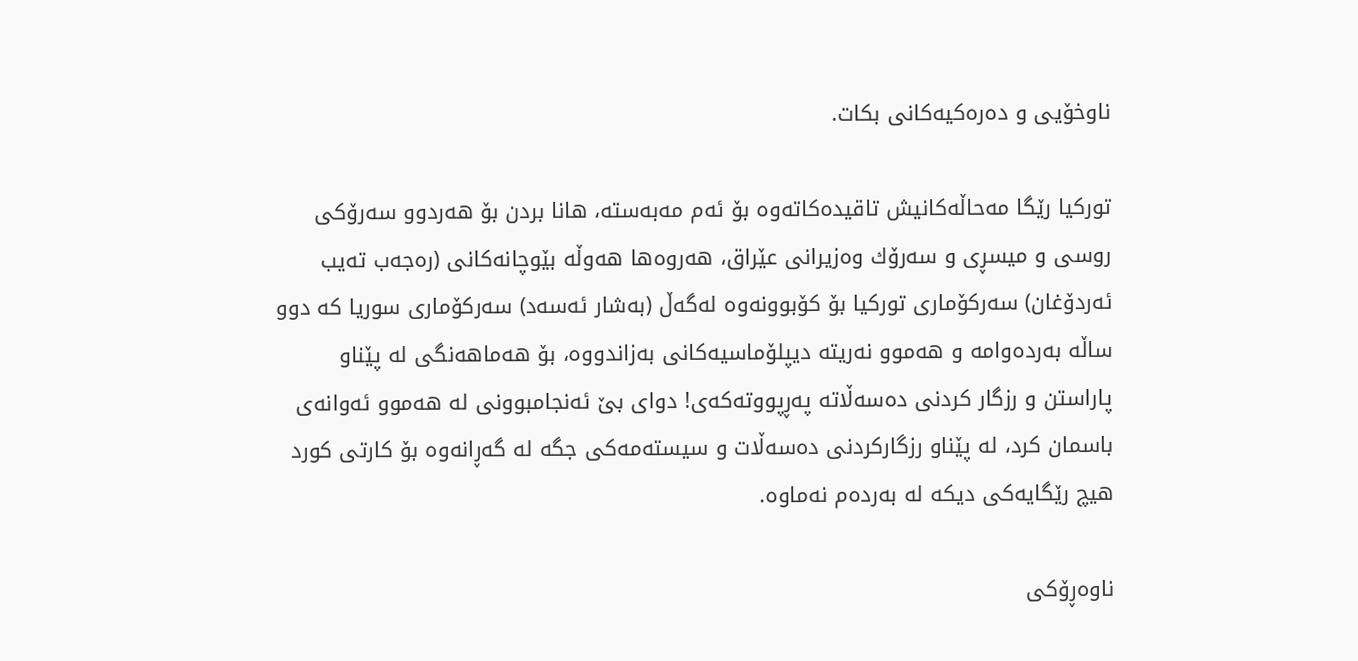ناوخۆیی و ده‌ره‌كیه‌كانی بكات.

توركیا رێگا مه‌حاڵه‌كانیش تاقیده‌كاته‌وه‌ بۆ ئه‌م مه‌به‌سته‌، هانا بردن بۆ هه‌ردوو سه‌رۆكی روسی و میسڕی و سه‌رۆك وه‌زیرانی عێراق، هه‌روه‌ها هه‌وڵه‌ بێوچانه‌كانی (ره‌جه‌ب ته‌یب ئه‌ردۆغان) سه‌ركۆماری توركیا بۆ كۆبوونه‌وه‌ له‌گه‌ڵ (به‌شار ئه‌سه‌د) سه‌ركۆماری سوریا كه‌ دوو ساڵه‌ به‌رده‌وامه‌ و هه‌موو نه‌ریته‌ دیپلۆماسیه‌كانی به‌زاندووه‌، بۆ هه‌ماهه‌نگی له‌ پێناو پاراستن و رزگار كردنی ده‌سه‌ڵاته‌ په‌ڕپووته‌كه‌ی! دوای بێ ئه‌نجامبوونی له‌ هه‌موو ئه‌وانه‌ی باسمان كرد، له‌ پێناو رزگاركردنی ده‌سه‌ڵات و سیسته‌مه‌كی جگه‌ له‌ گه‌ڕانه‌وه‌ بۆ كارتی كورد هیچ رێگایه‌كی دیكه‌ له‌ به‌رده‌م نه‌ماوه‌.

ناوه‌ڕۆكی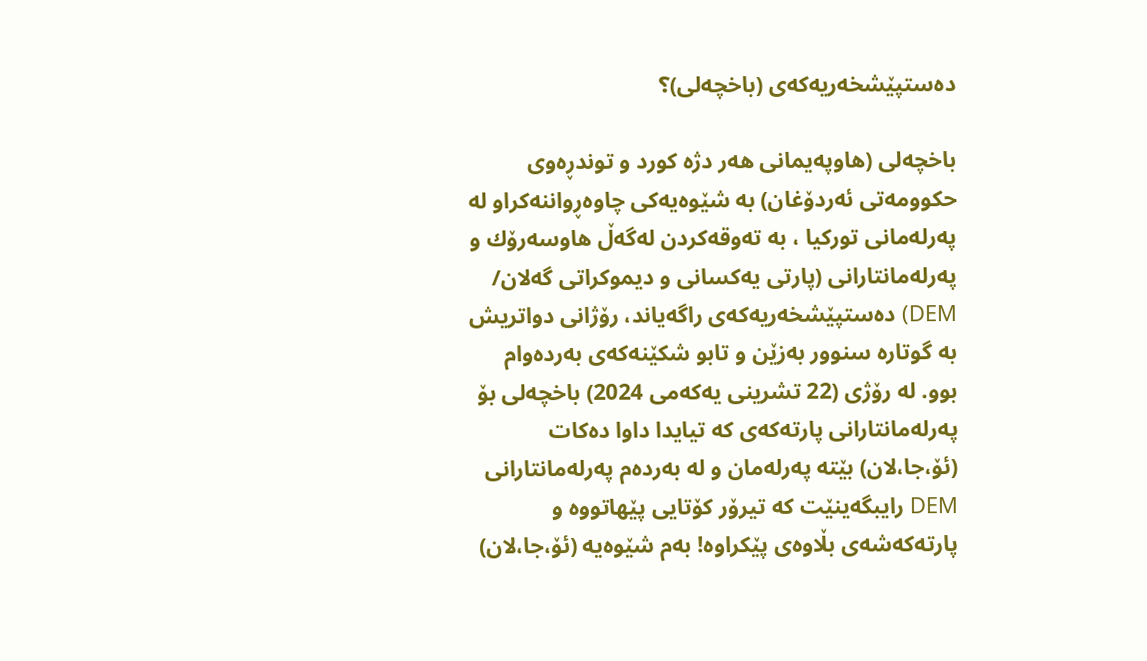ده‌ستپێشخه‌ریه‌كه‌ی (باخچه‌لی)؟

باخچه‌لی (هاوپه‌یمانی هه‌ر دژه‌ كورد و توندڕه‌وی حكوومه‌تی ئه‌ردۆغان) به‌ شێوه‌یه‌كی چاوه‌ڕواننه‌كراو له‌ په‌رله‌مانی توركیا ، به‌ ته‌وقه‌كردن له‌گه‌ڵ هاوسه‌رۆك و په‌رله‌مانتارانی (پارتی یه‌كسانی و دیموكراتی گه‌لان/ DEM) ده‌ستپێشخه‌ریه‌كه‌ی راگه‌یاند، رۆژانی دواتریش به‌ گوتاره‌ سنوور به‌زێن و تابو شكێنه‌كه‌ی به‌رده‌وام بوو. له‌ رۆژی (22 تشرینی یه‌كه‌می 2024) باخچه‌لی بۆ په‌رله‌مانتارانی پارته‌كه‌ی كه‌ تیایدا داوا ده‌كات (ئۆ،جا‌،لان) بێته‌ په‌رله‌مان و له‌ به‌رده‌م په‌رله‌مانتارانی DEM رایبگه‌ینێت كه‌ تیرۆر كۆتایی پێهاتووه‌ و پارته‌كه‌شه‌ی بڵاوه‌ی پێكراوه‌! به‌م شێوه‌یه‌ (ئۆ،جا‌،لان)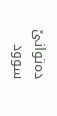ده‌توانێ سوود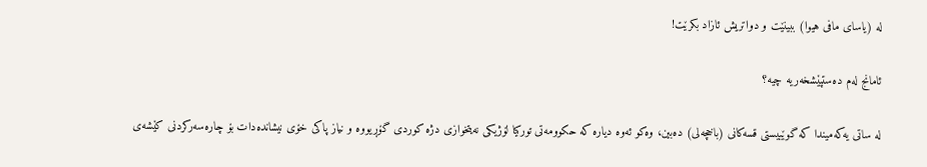له‌ (یاسای مافی هیوا) ببینێت و دواتریش ئازاد بكرێت!

ئامانج له‌م ده‌ستپێشخه‌ریه‌ چیه‌؟

له‌ ساتی یه‌كه‌میندا كه‌ گوێبیستی قسه‌كانی (باخچه‌لی) ده‌بین، وه‌كو ئه‌وه‌ دیاره‌ كه‌ حكوومه‌تی توركیا لۆژیكی نه‌یتخوازی دژه‌ كوردی گۆڕیووه‌ و نیاز پاكی خۆی نیشانده‌دات بۆ چاره‌سه‌ركردنی كێشه‌ی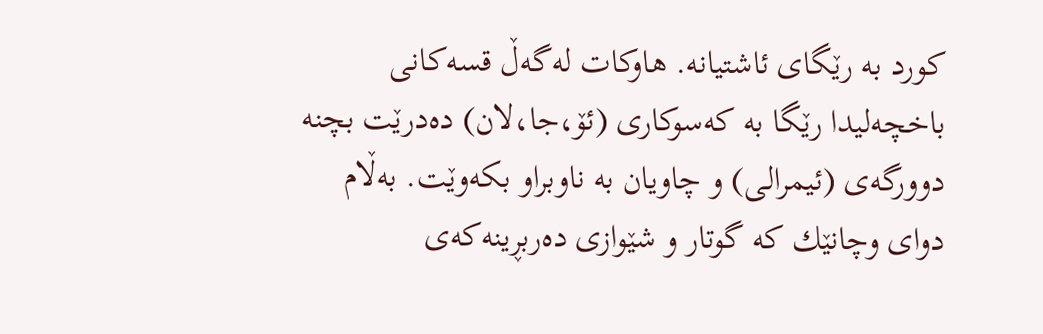كورد به‌ رێگای ئاشتیانه‌. هاوكات له‌گه‌ڵ قسه‌كانی باخچه‌لیدا رێگا به‌ كه‌سوكاری (ئۆ،جا‌،لان) ده‌درێت بچنه‌ دوورگه‌ی (ئیمرالی) و چاویان به‌ ناوبراو بكه‌وێت. به‌ڵام دوای وچانێك كه‌ گوتار و شێوازی ده‌ربڕینه‌كه‌ی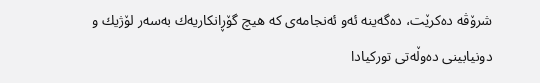شرۆڤه‌ ده‌كرێت، ده‌گه‌ینه‌ ئه‌و ئه‌نجامه‌ی كه‌ هیچ گۆڕانكاریه‌ك به‌سه‌ر لۆژیك و دونیابینی ده‌وڵه‌تی توركیادا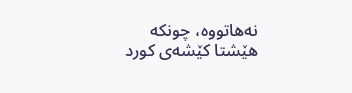نه‌هاتووه‌، چونكه‌ هێشتا كێشه‌ی كورد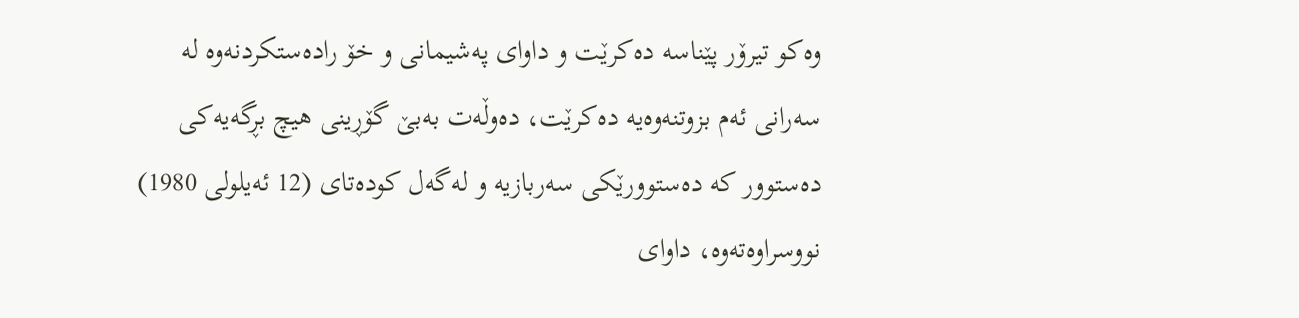وه‌كو تیرۆر پێناسه‌ ده‌كرێت و داوای په‌شیمانی و خۆ راده‌ستكردنه‌وه‌ له‌ سه‌رانی ئه‌م بزوتنه‌وه‌یه‌ ده‌كرێت، ده‌وڵه‌ت به‌بێ گۆڕینی هیچ بڕگه‌یه‌كی ده‌ستوور كه‌ ده‌ستوورێكی سه‌ربازیه‌ و له‌گه‌ل كوده‌تای (12 ئه‌یلولی 1980) نووسراوه‌ته‌وه‌، داوای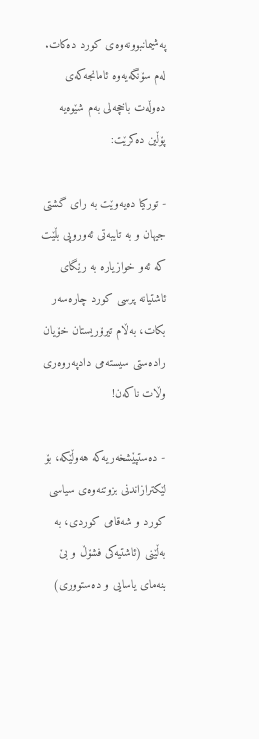په‌شیمانبوونه‌وه‌ی كورد ده‌كات. له‌م سۆنگه‌یه‌وه‌ ئامانجه‌كه‌ی ده‌وڵه‌ت باخچه‌لی به‌م شێوه‌یه‌ پۆڵین ده‌كرێت:

- توركیا ده‌یه‌وێت به‌ رای گشتی جیهان و به‌ تایبه‌تی ئه‌وروپی بڵێت كه‌ ئه‌و خوازیاره‌ به‌ رێگای ئاشتیانه‌ پرسی كورد چاره‌سه‌ر بكات، به‌ڵام تیرۆریستان خۆیان راده‌ستی سیسته‌می دادپه‌روه‌ری وڵات ناكه‌ن!

- ده‌ستپێشخه‌ریه‌كه‌ هه‌وڵێكه‌، بۆ لێكترازاندنی بزوتنه‌وه‌ی سیاسی كورد و شه‌قامی كوردی، به‌ به‌ڵێنی (ئاشتیه‌كی فشۆڵ و بێ بنه‌مای یاسایی و ده‌ستووری)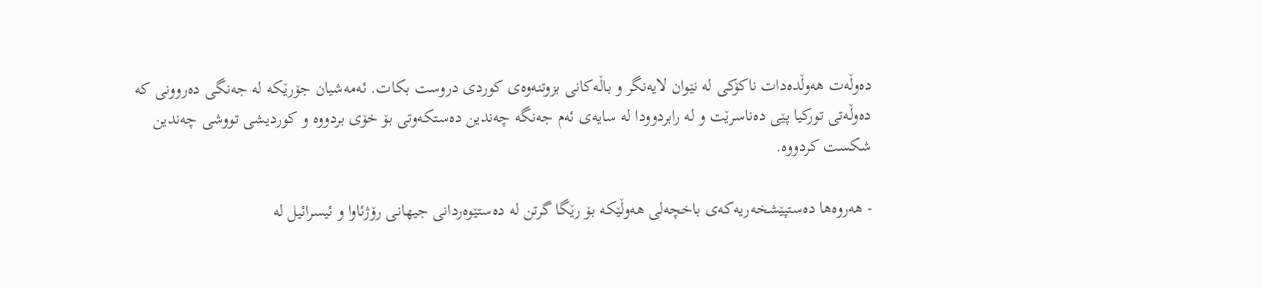ده‌وڵه‌ت هه‌وڵده‌دات ناكۆكی له‌ نێوان لایه‌نگر و باڵه‌كانی بزوتنه‌وه‌ی كوردی دروست بكات. ئه‌مه‌شیان جۆرێكه‌ له‌ جه‌نگی ده‌روونی كه‌ ده‌وڵه‌تی توركیا پێی ده‌ناسرێت و له‌ رابردوودا له‌ سایه‌ی ئه‌م جه‌نگه‌ چه‌ندین ده‌ستكه‌وتی بۆ خۆی بردووه‌ و كوردیشی تووشی چه‌ندین شكست كردووه‌.

- هه‌روه‌ها ده‌ستپێشخه‌ریه‌كه‌ی باخچه‌لی هه‌وڵێكه‌ بۆ رێگا گرتن له‌ ده‌ستێوه‌ردانی جیهانی رۆژئاوا و ئیسرائیل له‌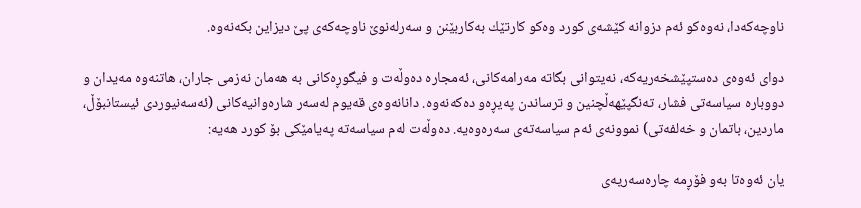ناوچه‌كه‌دا، نه‌وه‌كو ئه‌م دزوانه‌ كێشه‌ی كورد وه‌كو كارتێك به‌كاربێنن و سه‌رله‌نوێ ناوچه‌كه‌ی پێ دیزاین بكه‌نه‌وه‌.

دوای ئه‌وه‌ی ده‌ستپێشخه‌ریه‌كه‌، نه‌یتوانی بگاته‌ مه‌رامه‌كانی، ئه‌مجاره‌ ده‌وڵه‌ت و فیگوڕه‌كانی به‌ هه‌مان نه‌زمی جاران، هاتنه‌وه‌ مه‌یدان و دووباره‌ سیاسه‌تی فشار، ته‌نگپێهه‌ڵچنین و ترساندن په‌یڕه‌و ده‌كه‌نه‌وه‌. دانانه‌وه‌ی قه‌یوم له‌سه‌ر شاره‌وانیه‌كانی (ئه‌سه‌نیوردی ئیستانبۆڵ، ماردین، باتمان و خه‌لفه‌تی) نموونه‌ی ئه‌م سیاسه‌ته‌ی سه‌ره‌وه‌یه‌. ده‌وڵه‌ت له‌م سیاسه‌ته‌ په‌یامێكی بۆ كورد هه‌یه‌:

یان ئه‌وه‌تا به‌و فۆڕمه‌ چاره‌سه‌ریه‌ی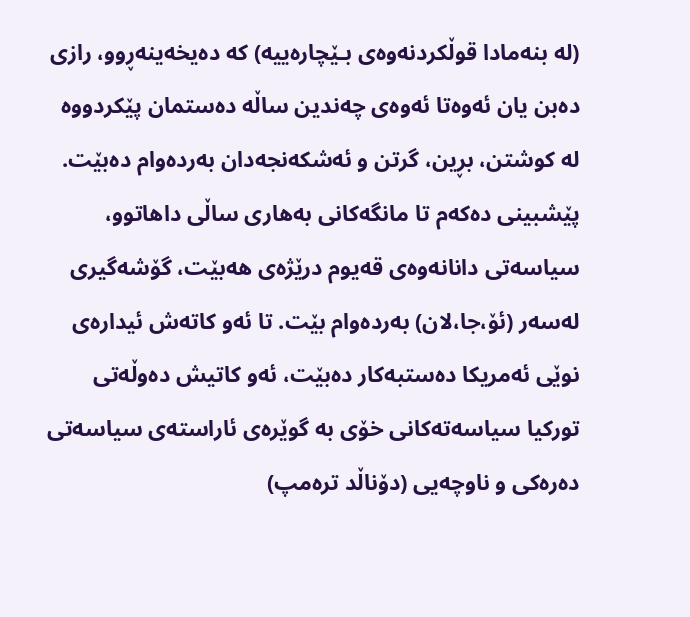(له‌ بنه‌مادا قوڵكردنه‌وه‌ی بـ‍ێچاره‌ییه‌) كه‌ ده‌یخه‌ینه‌ڕوو، رازی ده‌بن یان ئه‌وه‌تا ئه‌وه‌ی چه‌ندین ساڵه‌ ده‌ستمان پێكردووه‌ له‌ كوشتن، بڕین، گرتن و ئه‌شكه‌نجه‌دان به‌رده‌وام ده‌بێت. پێشبینی ده‌كه‌م تا مانگه‌كانی به‌هاری ساڵی داهاتوو، سیاسه‌تی دانانه‌وه‌ی قه‌یوم درێژه‌ی هه‌بێت، گۆشه‌گیری له‌سه‌ر (ئۆ،جا‌،لان) به‌رده‌وام بێت. تا ئه‌و كاته‌ش ئیداره‌ی نوێی ئه‌مریكا ده‌ستبه‌كار ده‌بێت، ئه‌و كاتیش ده‌وڵه‌تی توركیا سیاسه‌ته‌كانی خۆی به‌ گوێره‌ی ئاراسته‌ی سیاسه‌تی ده‌ره‌كی و ناوچه‌یی (دۆناڵد تره‌مپ)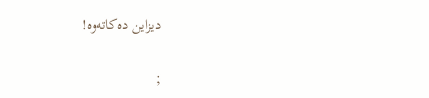دیزاین ده‌كاته‌وه‌!


;